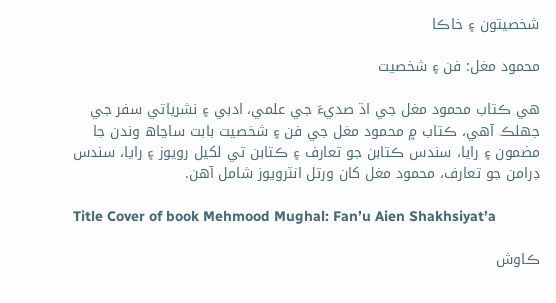شخصيتون ۽ خاڪا

محمود مغل: فن ۽ شخصيت

ھي ڪتاب محمود مغل جي اڌ صديءَ جي علمي، ادبي ۽ نشرياتي سفر جي جهلڪ آھي، ڪتاب ۾ محمود مغل جي فن ۽ شخصيت بابت ساڃاھ وندن جا مضمون ۽ رايا، سندس ڪتابن جو تعارف ۽ ڪتابن تي لکيل رويوز ۽ رايا، سندس ڊرامن جو تعارف، محمود مغل کان ورتل انٽرويوز شامل آھن.

Title Cover of book Mehmood Mughal: Fan’u Aien Shakhsiyat’a

ڪاوش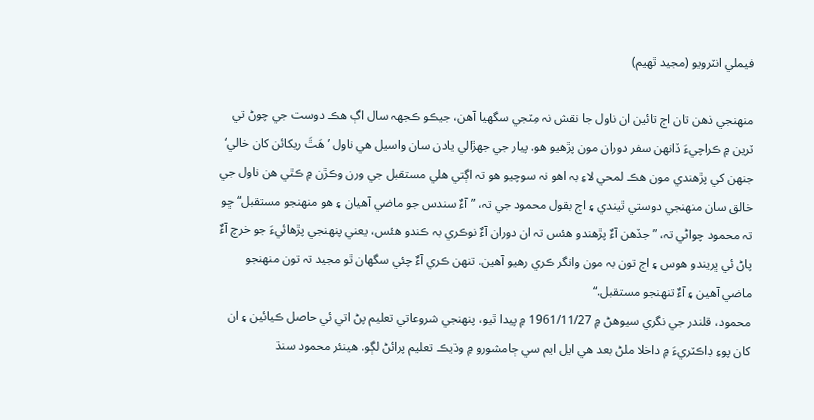فيملي انٽرويو (مجيد ٿھيم)

منھنجي ذهن تان اڄ تائين ان ناول جا نقش نہ مِٽجي سگهيا آهن، جيڪو ڪجهہ سال اڳ هڪ دوست جي چوڻ تي ٽرين ۾ ڪراچيءَ ڏانھن سفر دوران مون پڙهيو هو. پيار جي جهڙالي يادن سان واسيل هي ناول ’هَٿَ ريکائن کان خالي‘ جنھن کي پڙهندي مون هڪ لمحي لاءِ بہ اهو نہ سوچيو هو تہ اڳتي هلي مستقبل جي ورن وڪڙن ۾ ڪٿي هن ناول جي خالق سان منھنجي دوستي ٿيندي ۽ اڄ بقول محمود جي تہ، ”آءٌ سندس جو ماضي آهيان ۽ هو منھنجو مستقبل“ ڇو تہ محمود چواڻي تہ، ”جڏهن آءٌ پڙهندو هئس تہ ان دوران آءٌ نوڪري بہ ڪندو هئس، يعني پنھنجي پڙهائيءَ جو خرچ آءٌ پاڻ ئي ڀريندو هوس ۽ اڄ تون بہ مون وانگر ڪري رهيو آهين. تنھن ڪري آءٌ چئي سگهان ٿو مجيد تہ تون منھنجو ماضي آهين ۽ آءٌ تنھنجو مستقبل.“
محمود، قلندر جي نگري سيوهڻ ۾ 1961/11/27 ۾ پيدا ٿيو، پنھنجي شروعاتي تعليم پڻ اتي ئي حاصل ڪيائين ۽ ان کان پوءِ ڊاڪٽريءَ ۾ داخلا ملڻ بعد هي ايل ايم سي ڄامشورو ۾ وڌيڪ تعليم پرائڻ لڳو. هينئر محمود سنڌ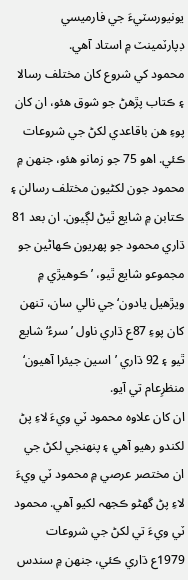يونيورسٽيءَ جي فارميسي ڊپارٽمينٽ ۾ استاد آهي.
محمود کي شروع کان مختلف رسالا ۽ ڪتاب پڙهڻ جو شوق هئو، ان کان پوءِ هن باقاعدي لکڻ جي شروعات ڪئي. اهو 75 جو زمانو هئو، جنھن ۾ محمود جون لکڻيون مختلف رسالن ۽ ڪتابن ۾ شايع ٿيڻ لڳيون. ان بعد 81 ڌاري محمود جو پھريون ڪھاڻين جو مجموعو شايع ٿيو، ’ڪوهيڙي ۾ ويڙهيل يادون‘ جي نالي سان، تنھن کان پوءِ 87ع ڌاري ناول ’سرءُ‘ شايع ٿيو ۽ 92 ڌاري ’اسين جيئرا آهيون‘ منظرِعام تي آيو.
ان کان علاوہ محمود ٽي ويءَ لاءِ پڻ لکندو رهيو آهي ۽ پنھنجي لکڻ جي ان مختصر عرصي ۾ محمود ٽي ويءَ لاءِ پڻ گهڻو ڪجهہ لکيو آهي. محمود ٽي ويءَ تي لکڻ جي شروعات 1979ع ڌاري ڪئي، جنھن ۾ سندس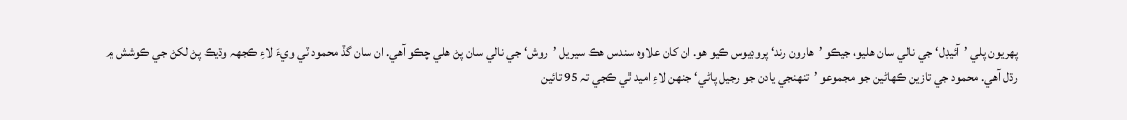پھريون پلي ’آئيڊل‘ جي نالي سان هليو، جيڪو ’هارون رند‘ پروڊيوس ڪيو هو. ان کان علاوہ سندس هڪ سيريل ’روش‘ جي نالي سان پڻ هلي چڪو آهي. ان سان گڏ محمود ٽي ويءَ لاءِ ڪجهہ وڌيڪ پڻ لکڻ جي ڪوشش ۾ رڌل آهي. محمود جي تازين ڪھاڻين جو مجموعو ’تنھنجي يادن جو رجيل پاڻي‘ جنھن لاءِ اميد ٿي ڪجي تہ 95 تائين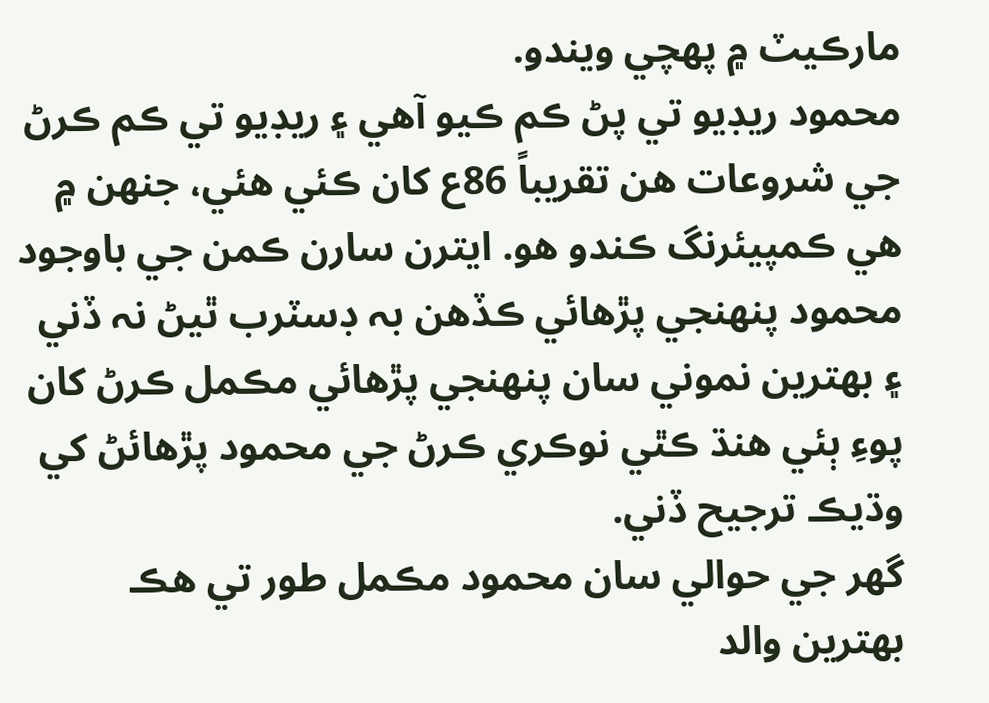مارڪيٽ ۾ پھچي ويندو.
محمود ريڊيو تي پڻ ڪم ڪيو آهي ۽ ريڊيو تي ڪم ڪرڻ جي شروعات هن تقريباً 86ع کان ڪئي هئي، جنھن ۾ هي ڪمپيئرنگ ڪندو هو. ايترن سارن ڪمن جي باوجود محمود پنھنجي پڙهائي ڪڏهن بہ ڊسٽرب ٿيڻ نہ ڏني ۽ بھترين نموني سان پنھنجي پڙهائي مڪمل ڪرڻ کان پوءِ ٻئي هنڌ ڪٿي نوڪري ڪرڻ جي محمود پڙهائڻ کي وڌيڪ ترجيح ڏني.
گهر جي حوالي سان محمود مڪمل طور تي هڪ بھترين والد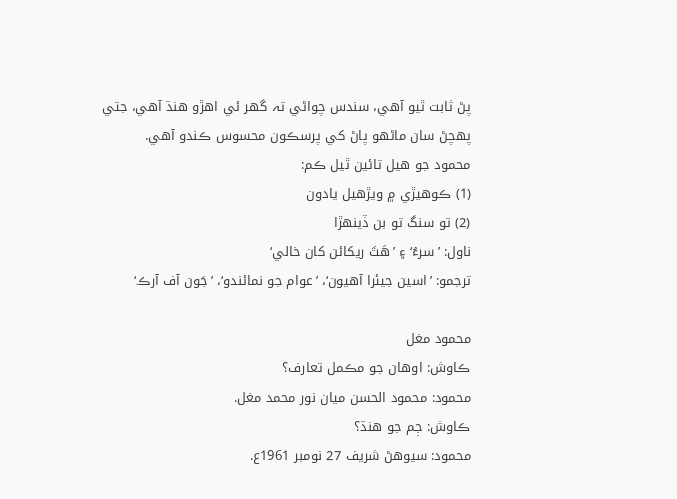پڻ ثابت ٿيو آهي، سندس چواڻي تہ گهر ئي اهڙو هنڌ آهي، جتي پھچڻ سان ماڻھو پاڻ کي پرسڪون محسوس ڪندو آهي.
محمود جو هيل تائين ٿيل ڪم:
(1) ڪوهيڙي ۾ ويڙهيل يادون
(2) تو سنگ تو بن ڏينھڙا
ناول: ’سرءُ‘ ۽ ’هَٿَ ريکائن کان خالي‘
ترجمو: ’اسين جيئرا آهيون‘، ’عوام جو نمائندو‘، ’جَون آف آرڪ‘

محمود مغل
ڪاوش: اوهان جو مڪمل تعارف؟
محمود: محمود الحسن ميان نور محمد مغل.
ڪاوش: ڄم جو هنڌ؟
محمود: سيوهڻ شريف 27 نومبر 1961ع.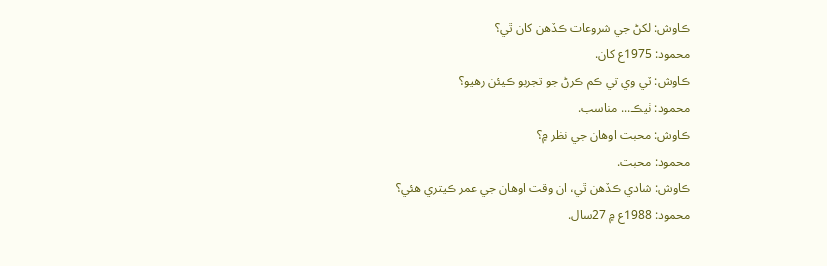ڪاوش: لکڻ جي شروعات ڪڏهن کان ٿي؟
محمود: 1975ع کان.
ڪاوش: ٽي وي تي ڪم ڪرڻ جو تجربو ڪيئن رهيو؟
محمود: ٺيڪ... مناسب.
ڪاوش: محبت اوهان جي نظر ۾؟
محمود: محبت.
ڪاوش: شادي ڪڏهن ٿي، ان وقت اوهان جي عمر ڪيتري هئي؟
محمود: 1988ع ۾ 27سال.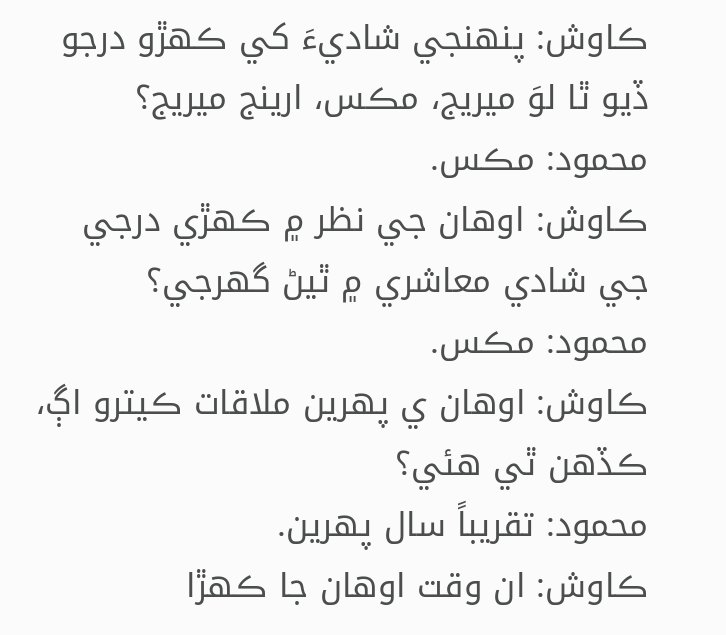ڪاوش: پنھنجي شاديءَ کي ڪھڙو درجو ڏيو ٿا لوَ ميريج، مڪس، ارينج ميريج؟
محمود: مڪس.
ڪاوش: اوهان جي نظر ۾ ڪھڙي درجي جي شادي معاشري ۾ ٿيڻ گهرجي؟
محمود: مڪس.
ڪاوش: اوهان ي پھرين ملاقات ڪيترو اڳ، ڪڏهن ٿي هئي؟
محمود: تقريباً سال پھرين.
ڪاوش: ان وقت اوهان جا ڪھڙا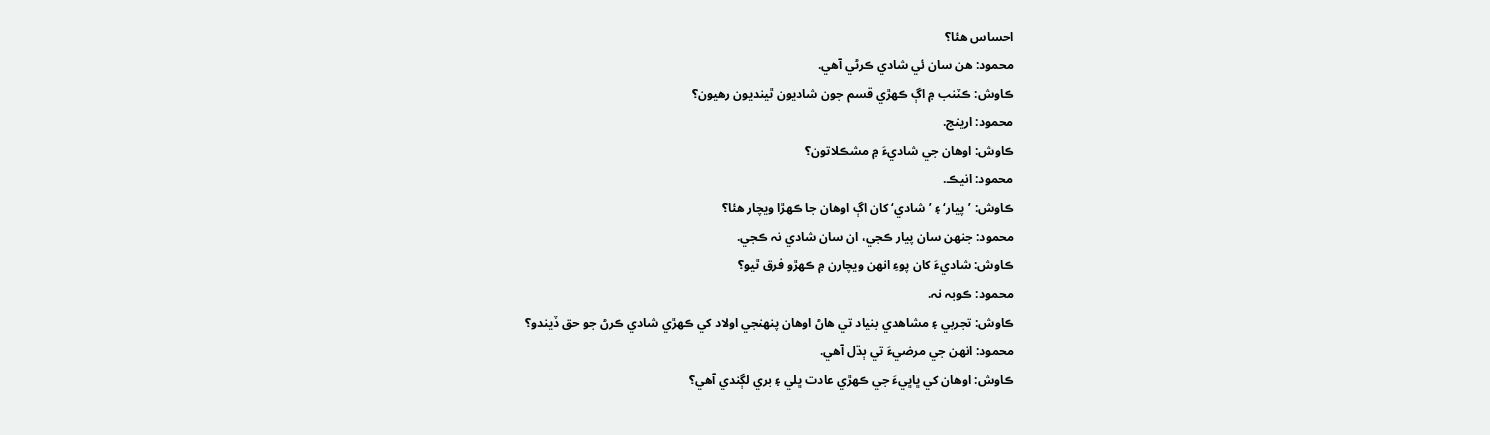احساس هئا؟
محمود: هن سان ئي شادي ڪرڻي آهي.
ڪاوش: ڪٽنب ۾ اڳ ڪھڙي قسم جون شاديون ٿينديون رهيون؟
محمود: ارينج.
ڪاوش: اوهان جي شاديءَ ۾ مشڪلاتون؟
محمود: انيڪ.
ڪاوش: ’پيار‘ ۽ ’شادي‘ کان اڳ اوهان جا ڪھڙا ويچار هئا؟
محمود: جنھن سان پيار ڪجي، ان سان شادي نہ ڪجي.
ڪاوش: شاديءَ کان پوءِ انھن ويچارن ۾ ڪھڙو فرق ٿيو؟
محمود: ڪوبہ نہ.
ڪاوش: تجربي ۽ مشاهدي بنياد تي هاڻ اوهان پنھنجي اولاد کي ڪھڙي شادي ڪرڻ جو حق ڏيندو؟
محمود: انھن جي مرضيءَ تي ٻڌل آهي.
ڪاوش: اوهان کي ڀاڀيءَ جي ڪھڙي عادت ڀلي ۽ بري لڳندي آهي؟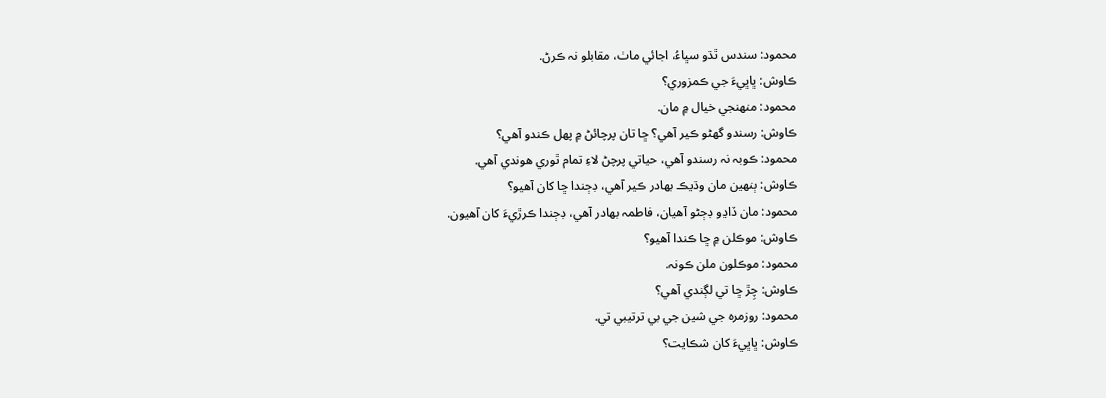محمود: سندس ٿڌو سڀاءُ، اجائي ماٺ، مقابلو نہ ڪرڻ.
ڪاوش: ڀاڀيءَ جي ڪمزوري؟
محمود: منھنجي خيال ۾ مان.
ڪاوش: رسندو گهڻو ڪير آهي؟ ڇا تان پرچائڻ ۾ پھل ڪندو آهي؟
محمود: ڪوبہ نہ رسندو آهي، حياتي پرچڻ لاءِ تمام ٿوري هوندي آهي.
ڪاوش: ٻنھين مان وڌيڪ بھادر ڪير آهي، ڊڄندا ڇا کان آهيو؟
محمود: مان ڏاڍو ڊڄڻو آهيان، فاطمہ بھادر آهي، ڊڄندا ڪرڙيءَ کان آهيون.
ڪاوش: موڪلن ۾ ڇا ڪندا آهيو؟
محمود: موڪلون ملن ڪونہ.
ڪاوش: چِڙ ڇا تي لڳندي آهي؟
محمود: روزمرہ جي شين جي بي ترتيبي تي.
ڪاوش: ڀاڀيءَ کان شڪايت؟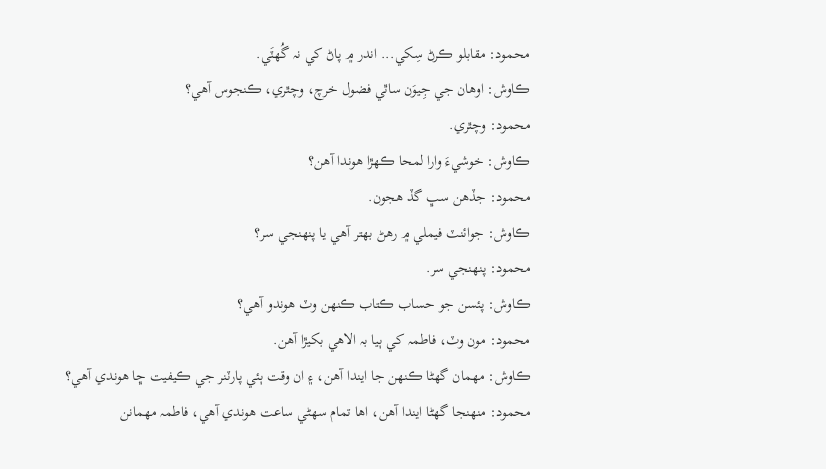محمود: مقابلو ڪرڻ سِکي... اندر ۾ پاڻ کي نہ گُهٽَي.
ڪاوش: اوهان جي جِيوَن ساٿي فضول خرچ، وچٿري، ڪنجوس آهي؟
محمود: وچٿري.
ڪاوش: خوشيءَ وارا لمحا ڪھڙا هوندا آهن؟
محمود: جڏهن سڀ گڏ هجون.
ڪاوش: جوائنٽ فيملي ۾ رهڻ بھتر آهي يا پنھنجي سر؟
محمود: پنھنجي سر.
ڪاوش: پئسن جو حساب ڪتاب ڪنھن وٽ هوندو آهي؟
محمود: مون وٽ، فاطمہ کي ٻيا بہ الاهي بکيڙا آهن.
ڪاوش: مھمان گهڻا ڪنھن جا ايندا آهن، ۽ ان وقت ٻئي پارٽنر جي ڪيفيت ڇا هوندي آهي؟
محمود: منھنجا گهڻا ايندا آهن، اها تمام سھڻي ساعت هوندي آهي، فاطمہ مھمانن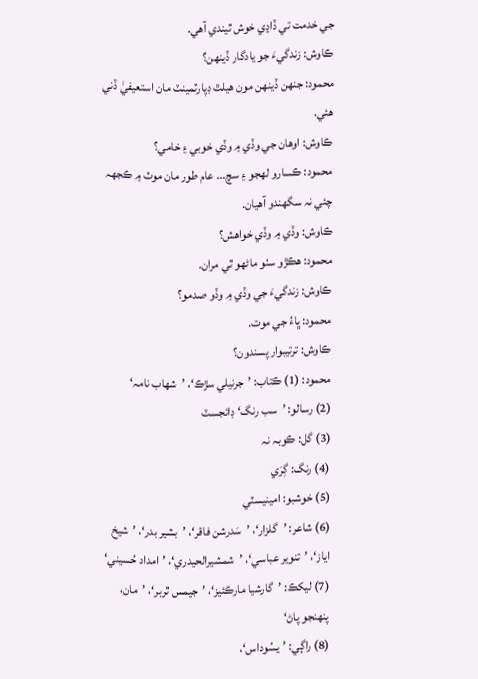جي خدمت تي ڏاڍي خوش ٿيندي آهي.
ڪاوش: زندگيءَ جو يادگار ڏينھن؟
محمود: جنھن ڏينھن مون هيلٿ ڊپارٽمينٽ مان استعيفيٰ ڏني هئي.
ڪاوش: اوهان جي وڏي ۾ وڏي خوبي ۽ خامي؟
محمود: ڪسارو لھجو ۽ سچ... عام طور مان موٽ ۾ ڪجهہ چئي نہ سگهندو آهيان.
ڪاوش: وڏي ۾ وڏي خواهش؟
محمود: هڪڙو سٺو ماڻھو ٿي مران.
ڪاوش: زندگيءَ جي وڏي ۾ وڏو صدمو؟
محمود: ڀاءُ جي موت.
ڪاوش: ترتيبوار پسندون؟
محمود: (1) ڪتاب: ’جرنيلي سڙڪ‘، ’شھاب نامہ‘
(2) رسالو: ’سب رنگ‘ ڊائجسٽ
(3) گل: ڪوبہ نہ
(4) رنگ: گِرَي
(5) خوشبو: امينيسٽي
(6) شاعر: ’گلزار‘، ’سَدرشن فاقر‘، ’بشير بدر‘، ’شيخ اياز‘، ’تنوير عباسي‘، ’شمشيرالحيدري‘، ’امداد حُسيني‘
(7) ليکڪ: ’گارشيا مارڪئيز‘، ’جيمس ٿربر‘، ’مان، پنھنجو پاڻ‘
(8) راڳي: ’يسُوداس‘،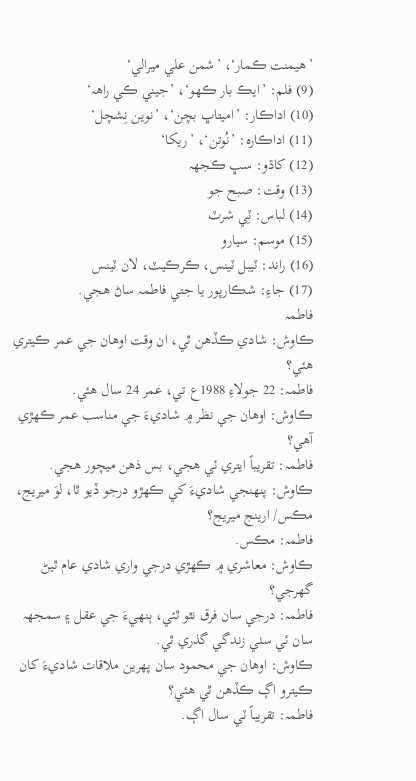’هيمنت ڪمار‘، ’شمن علي ميرالي‘
(9) فلم: ’ايڪ بار ڪھو‘، ’جيني ڪي راھہ‘
(10) اداڪار: ’اميتاڀ بچن‘، ’نوين نِشچل‘
(11) اداڪارہ: ’نُوتن‘، ’ريکا‘
(12) کاڌو: سڀ ڪجهہ
(13) وقت: صبح جو
(14) لباس: ٽِي شرٽ
(15) موسم: سيارو
(16) راند: ٽيبل ٽينس، ڪرڪيٽ، لان ٽينس
(17) جاءِ: شڪارپور يا جتي فاطمہ ساڻ هجي.
فاطمہ
ڪاوش: شادي ڪڏهن ٿي، ان وقت اوهان جي عمر ڪيتري هئي؟
فاطمہ: 22 جولاءِ 1988ع تي، عمر 24 سال هئي.
ڪاوش: اوهان جي نظر ۾ شاديءَ جي مناسب عمر ڪھڙي آهي؟
فاطمہ: تقريباً ايتري ئي هجي، بس ذهن ميچور هجي.
ڪاوش: پنھنجي شاديءَ کي ڪھڙو درجو ڏيو ٿا، لوَ ميريج، مڪس/ ارينج ميريج؟
فاطمہ: مڪس.
ڪاوش: معاشري ۾ ڪھڙي درجي واري شادي عام ٿيڻ گهرجي؟
فاطمہ: درجي سان فرق نٿو ٿئي، ٻنھيءَ جي عقل ۽ سمجهہ سان ئي سٺي زندگي گذري ٿي.
ڪاوش: اوهان جي محمود سان پھرين ملاقات شاديءَ کان ڪيترو اڳ ڪڏهن ٿي هئي؟
فاطمہ: تقريباً ٽي سال اڳ.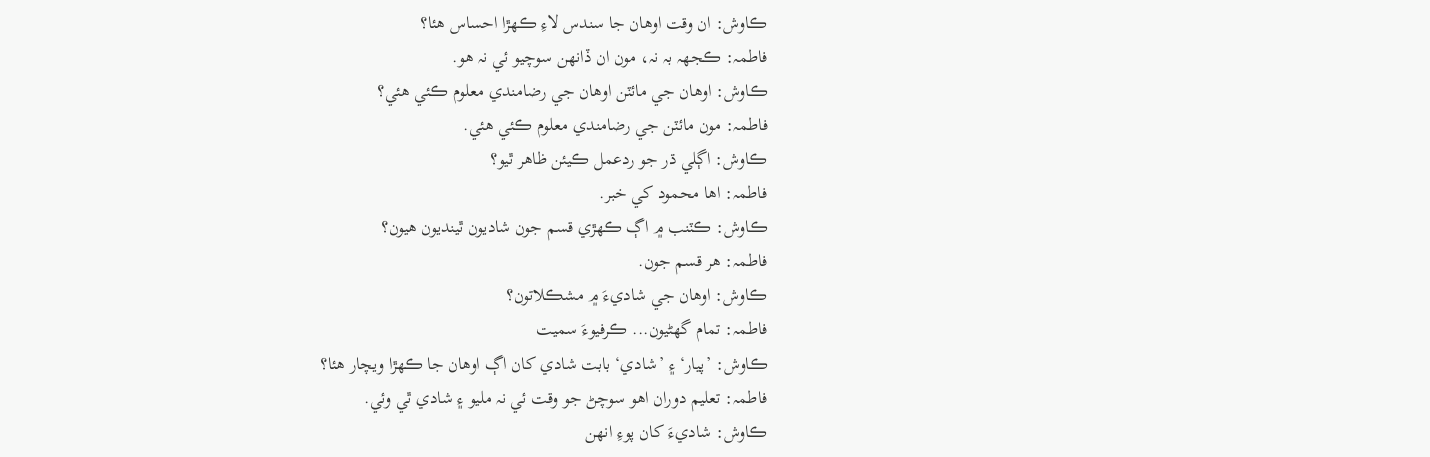ڪاوش: ان وقت اوهان جا سندس لاءِ ڪھڙا احساس هئا؟
فاطمہ: ڪجهہ بہ نہ، مون ان ڏانھن سوچيو ئي نہ هو.
ڪاوش: اوهان جي مائٽن اوهان جي رضامندي معلوم ڪئي هئي؟
فاطمہ: مون مائٽن جي رضامندي معلوم ڪئي هئي.
ڪاوش: اڳلي ڌر جو ردعمل ڪيئن ظاهر ٿيو؟
فاطمہ: اها محمود کي خبر.
ڪاوش: ڪٽنب ۾ اڳ ڪھڙي قسم جون شاديون ٿينديون هيون؟
فاطمہ: هر قسم جون.
ڪاوش: اوهان جي شاديءَ ۾ مشڪلاتون؟
فاطمہ: تمام گهڻيون... ڪرفيوءَ سميت
ڪاوش: ’پيار‘ ۽ ’شادي‘ بابت شادي کان اڳ اوهان جا ڪھڙا ويچار هئا؟
فاطمہ: تعليم دوران اهو سوچڻ جو وقت ئي نہ مليو ۽ شادي ٿي وئي.
ڪاوش: شاديءَ کان پوءِ انھن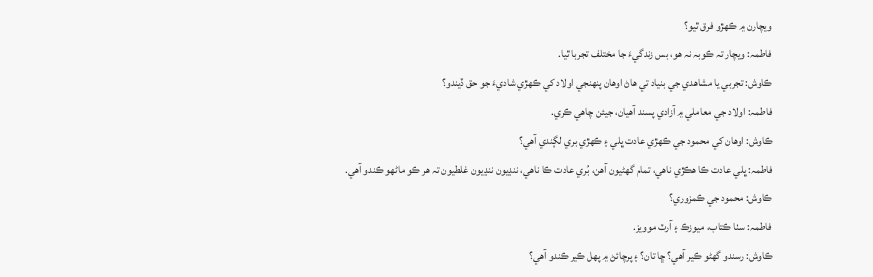ويچارن ۾ ڪھڙو فرق ٿيو؟
فاطمہ: ويچار تہ ڪوبہ نہ هو، بس زندگيءَ جا مختلف تجربا ٿيا.
ڪاوش: تجربي يا مشاهدي جي بنياد تي هاڻ اوهان پنھنجي اولاد کي ڪھڙي شاديءَ جو حق ڏيندو؟
فاطمہ: اولاد جي معاملي ۾ آزادي پسند آهيان، جيئن چاهي ڪري.
ڪاوش: اوهان کي محمود جي ڪھڙي عادت ڀلي ۽ ڪھڙي بري لڳندي آهي؟
فاطمہ: ڀلي عادت ڪا هڪڙي ناهي، تمام گهڻيون آهن، بُري عادت ڪا ناهي، ننڍيون ننڍيون غلطيون تہ هر ڪو ماڻھو ڪندو آهي.
ڪاوش: محمود جي ڪمزوري؟
فاطمہ: سٺا ڪتاب، ميوزڪ ۽ آرٽ موويز.
ڪاوش: رسندو گهڻو ڪير آهي؟ ڇا تان؟ ۽ پرچائڻ ۾ پھل ڪير ڪندو آهي؟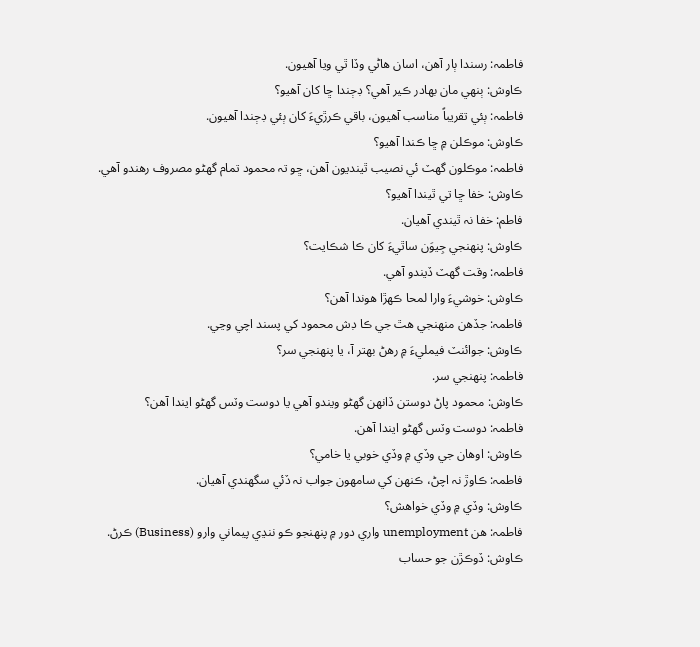فاطمہ: رسندا ٻار آهن، اسان هاڻي وڏا ٿي ويا آهيون.
ڪاوش: ٻنھي مان بھادر ڪير آهي؟ ڊڄندا ڇا کان آهيو؟
فاطمہ: ٻئي تقريباً مناسب آهيون، باقي ڪرڙيءَ کان ٻئي ڊڄندا آهيون.
ڪاوش: موڪلن ۾ ڇا ڪندا آهيو؟
فاطمہ: موڪلون گهٽ ئي نصيب ٿينديون آهن، ڇو تہ محمود تمام گهڻو مصروف رهندو آهي.
ڪاوش: خفا ڇا تي ٿيندا آهيو؟
فاطم: خفا نہ ٿيندي آهيان.
ڪاوش: پنھنجي جِيوَن ساٿيءَ کان ڪا شڪايت؟
فاطمہ: وقت گهٽ ڏيندو آهي.
ڪاوش: خوشيءَ وارا لمحا ڪھڙا هوندا آهن؟
فاطمہ: جڏهن منھنجي هٿ جي ڪا ڊش محمود کي پسند اچي وڃي.
ڪاوش: جوائنٽ فيمليءَ ۾ رهڻ بھتر آ، يا پنھنجي سر؟
فاطمہ: پنھنجي سر.
ڪاوش: محمود پاڻ دوستن ڏانھن گهڻو ويندو آهي يا دوست وٽس گهڻو ايندا آهن؟
فاطمہ: دوست وٽس گهڻو ايندا آهن.
ڪاوش: اوهان جي وڏي ۾ وڏي خوبي يا خامي؟
فاطمہ: ڪاوڙ نہ اچڻ، ڪنھن کي سامھون جواب نہ ڏئي سگهندي آهيان.
ڪاوش: وڏي ۾ وڏي خواهش؟
فاطمہ: هن unemployment واري دور ۾ پنھنجو ڪو ننڍي پيماني وارو (Business) ڪرڻ.
ڪاوش: ڏوڪڙن جو حساب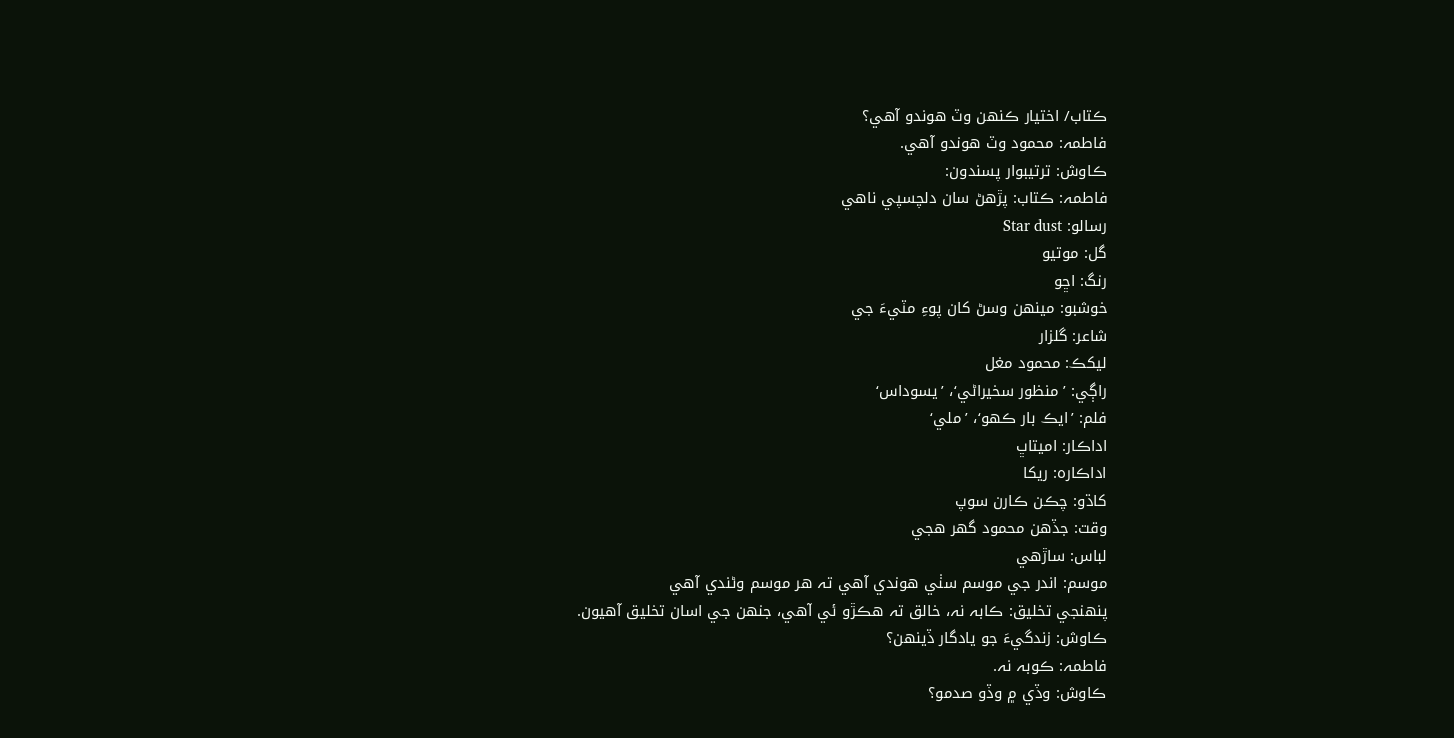ڪتاب/ اختيار ڪنھن وٽ هوندو آهي؟
فاطمہ: محمود وٽ هوندو آهي.
ڪاوش: ترتيبوار پسندون:
فاطمہ: ڪتاب: پڙهڻ سان دلچسپي ناهي
رسالو: Star dust
گل: موتيو
رنگ: اڇو
خوشبو: مينھن وسڻ کان پوءِ مٽيءَ جي
شاعر: گلزار
ليکڪ: محمود مغل
راڳي: ’منظور سخيراڻي‘، ’يسوداس‘
فلم: ’ايڪ بار ڪھو‘، ’ملي‘
اداڪار: اميتاڀ
اداڪارہ: ريکا
کاڌو: چڪن ڪارن سوپ
وقت: جڏهن محمود گهر هجي
لباس: ساڙهي
موسم: اندر جي موسم سٺي هوندي آهي تہ هر موسم وڻندي آهي
پنھنجي تخليق: ڪابہ نہ، خالق تہ هڪڙو ئي آهي، جنھن جي اسان تخليق آهيون.
ڪاوش: زندگيءَ جو يادگار ڏينھن؟
فاطمہ: ڪوبہ نہ.
ڪاوش: وڏي ۾ وڏو صدمو؟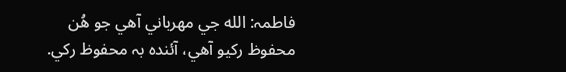فاطمہ: الله جي مھرباني آهي جو هُن محفوظ رکيو آهي، آئندہ بہ محفوظ رکي.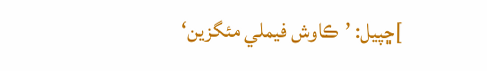]ڇپيل: ’ڪاوش فيملي مئگزين‘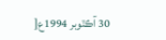30 آڪٽوبر 1994ع[